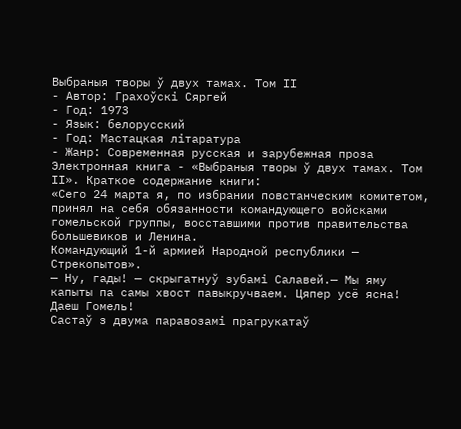Выбраныя творы ў двух тамах. Том ІІ
- Автор: Грахоўскі Сяргей
- Год: 1973
- Язык: белорусский
- Год: Мастацкая літаратура
- Жанр: Современная русская и зарубежная проза
Электронная книга - «Выбраныя творы ў двух тамах. Том ІІ». Краткое содержание книги:
«Сего 24 марта я, по избрании повстанческим комитетом, принял на себя обязанности командующего войсками гомельской группы, восставшими против правительства большевиков и Ленина.
Командующий 1-й армией Народной республики —
Стрекопытов».
— Ну, гады! — скрыгатнуў зубамі Салавей.— Мы яму капыты па самы хвост павыкручваем. Цяпер усё ясна! Даеш Гомель!
Састаў з двума паравозамі прагрукатаў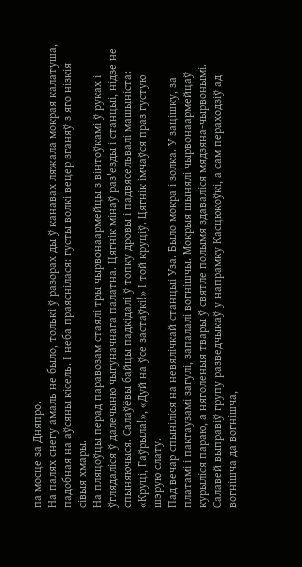па мосце за Дняпро.
На палях снегу амаль не было, толькі ў разорах ды ў канавах ляжала мокрая калатуша, падобная на аўсяны кісель. І неба праяснілася: густы волкі вецер зганяў з яго нізкія сівыя хмары.
На пляцоўцы перад паравозам стаялі тры чырвонаармейцы з вінтоўкамі ў руках і ўглядаліся ў далечыню чыгуначнага палатна. Цягнік мінаў раз'езды і станцыі, нідзе не спыняючыся. Салаўёвы байцы падкідалі ў топку дровы і падвясельвалі машыніста: «Круці, Гаўрыла!», «Дуй на ўсе застаўкі!» І той круціў. Цягнік імчаўся праз густую шэрую слату.
Пад вечар спыніліся на невялічкай станцыі Уза. Было мокра і золка. У зацішку, за платамі і пакгаузамі загулі, запалалі вогнішчы. Мокрыя шынялі чырвонаармейцаў курыліся параю, а няголеныя твары ў святле полымя здаваліся мядзяна-чырвонымі.
Салавей выправіў групу разведчыкаў у напрамку Касцюкоўкі, а сам пераходзіў ад вогнішча да вогнішча,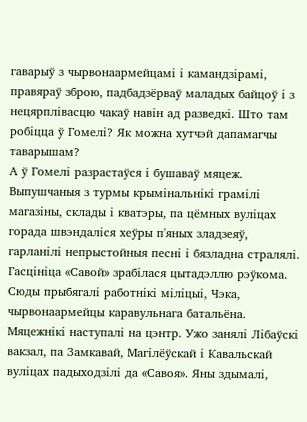гаварыў з чырвонаармейцамі і камандзірамі, правяраў зброю, падбадзёрваў маладых байцоў і з нецярплівасцю чакаў навін ад разведкі. Што там робіцца ў Гомелі? Як можна хутчэй дапамагчы таварышам?
А ў Гомелі разрастаўся і бушаваў мяцеж. Выпушчаныя з турмы крымінальнікі грамілі магазіны, склады і кватэры, па цёмных вуліцах горада швэндаліся хеўры п'яных зладзеяў, гарланілі непрыстойныя песні і бязладна стралялі.
Гасцініца «Савой» зрабілася цытадэллю рэўкома. Сюды прыбягалі работнікі міліцыі, Чэка, чырвонаармейцы каравульнага батальёна.
Мяцежнікі наступалі на цэнтр. Ужо занялі Лібаўскі вакзал, па Замкавай, Магілёўскай і Кавальскай вуліцах падыходзілі да «Савоя». Яны здымалі,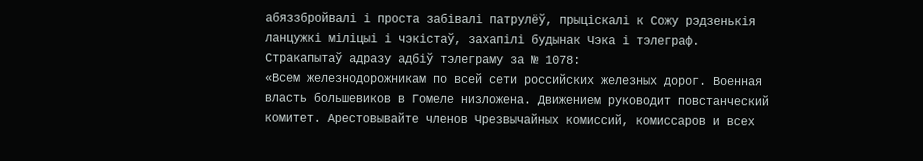абяззбройвалі і проста забівалі патрулёў, прыціскалі к Сожу рэдзенькія ланцужкі міліцыі і чэкістаў, захапілі будынак Чэка і тэлеграф.
Стракапытаў адразу адбіў тэлеграму за № 1078:
«Всем железнодорожникам по всей сети российских железных дорог. Военная власть большевиков в Гомеле низложена. Движением руководит повстанческий комитет. Арестовывайте членов Чрезвычайных комиссий, комиссаров и всех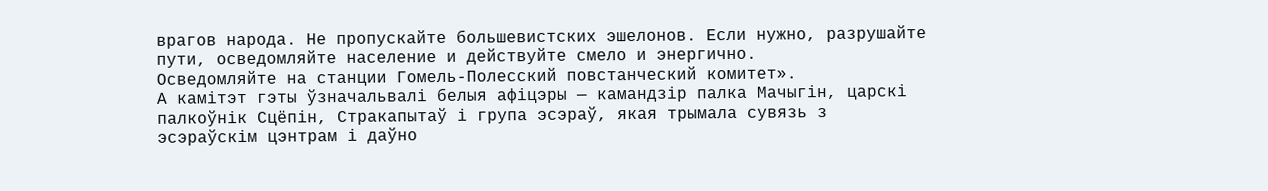врагов народа. Не пропускайте большевистских эшелонов. Если нужно, разрушайте пути, осведомляйте население и действуйте смело и энергично.
Осведомляйте на станции Гомель-Полесский повстанческий комитет».
А камітэт гэты ўзначальвалі белыя афіцэры — камандзір палка Мачыгін, царскі палкоўнік Сцёпін, Стракапытаў і група эсэраў, якая трымала сувязь з эсэраўскім цэнтрам і даўно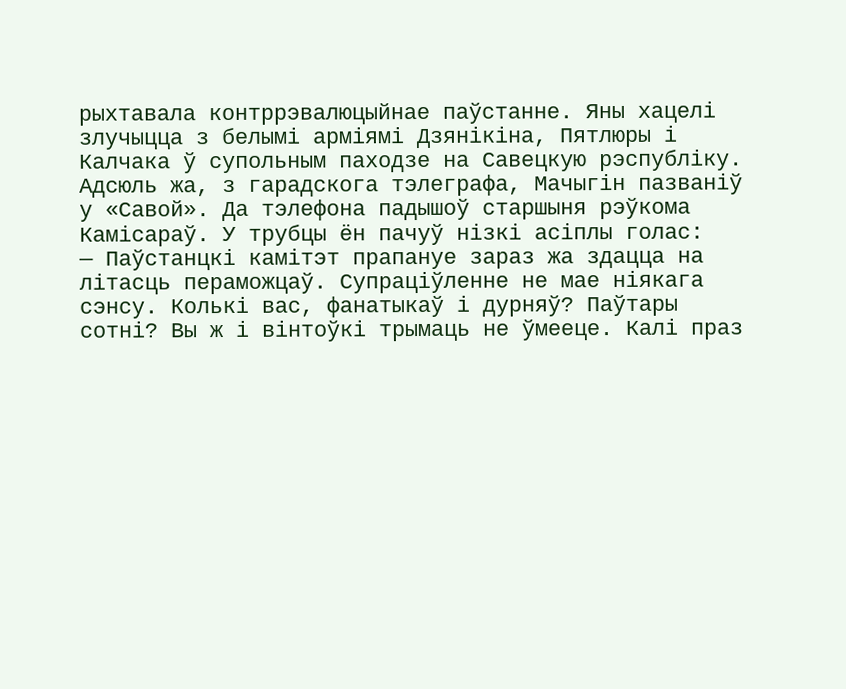рыхтавала контррэвалюцыйнае паўстанне. Яны хацелі злучыцца з белымі арміямі Дзянікіна, Пятлюры і Калчака ў супольным паходзе на Савецкую рэспубліку.
Адсюль жа, з гарадскога тэлеграфа, Мачыгін пазваніў у «Савой». Да тэлефона падышоў старшыня рэўкома Камісараў. У трубцы ён пачуў нізкі асіплы голас:
— Паўстанцкі камітэт прапануе зараз жа здацца на літасць пераможцаў. Супраціўленне не мае ніякага сэнсу. Колькі вас, фанатыкаў і дурняў? Паўтары сотні? Вы ж і вінтоўкі трымаць не ўмееце. Калі праз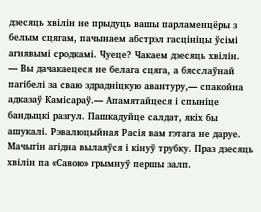дзесяць хвілін не прыдуць вашы парламенцёры з белым сцягам, пачынаем абстрэл гасцініцы ўсімі агнявымі сродкамі. Чуеце? Чакаем дзесяць хвілін.
— Вы дачакаецеся не белага сцяга, а бясслаўнай пагібелі за сваю здрадніцкую авантуру,— спакойна адказаў Камісараў.— Апамятайцеся і спыніце бандыцкі разгул. Пашкадуйце салдат, якіх бы ашукалі. Рэвалюцыйная Расія вам гэтага не даруе.
Мачыгін агідна вылаяўся і кінуў трубку. Праз дзесяць хвілін па «Савою» грымнуў першы залп.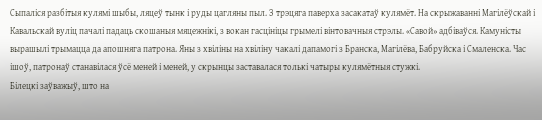Сыпаліся разбітыя кулямі шыбы, ляцеў тынк і руды цагляны пыл. З трэцяга паверха засакатаў кулямёт. На скрыжаванні Магілёўскай і Кавальскай вуліц пачалі падаць скошаныя мяцежнікі, з вокан гасцініцы грымелі вінтовачныя стрэлы. «Савой» адбіваўся. Камуністы вырашылі трымацца да апошняга патрона. Яны з хвіліны на хвіліну чакалі дапамогі з Бранска, Магілёва, Бабруйска і Смаленска. Час ішоў, патронаў станавілася ўсё меней і меней, у скрынцы заставалася толькі чатыры кулямётныя стужкі.
Білецкі заўважыў, што на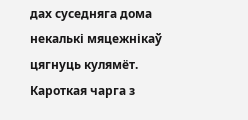дах суседняга дома некалькі мяцежнікаў цягнуць кулямёт. Кароткая чарга з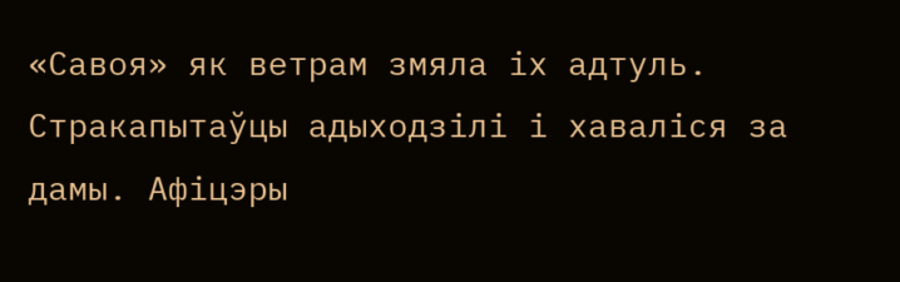«Савоя» як ветрам змяла іх адтуль. Стракапытаўцы адыходзілі і хаваліся за дамы. Афіцэры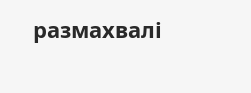размахвалі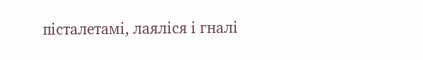пісталетамі, лаяліся і гналі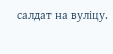салдат на вуліцу.